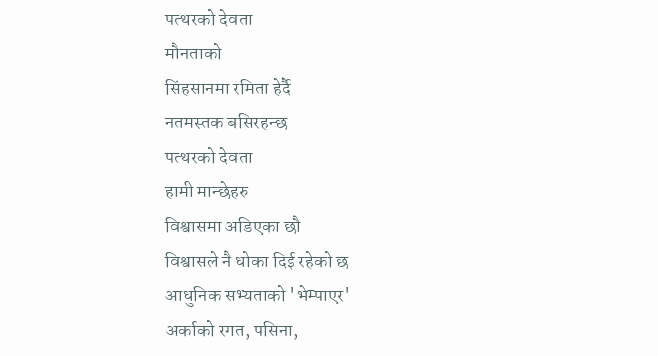पत्थरको देवता
मौनताको
सिंहसानमा रमिता हेर्दै
नतमस्तक बसिरहन्छ
पत्थरको देवता
हामी मान्छेहरु
विश्वासमा अडिएका छौ
विश्वासले नै धोका दिई रहेको छ
आधुनिक सभ्यताको 'भेम्पाएर'
अर्काको रगत, पसिना,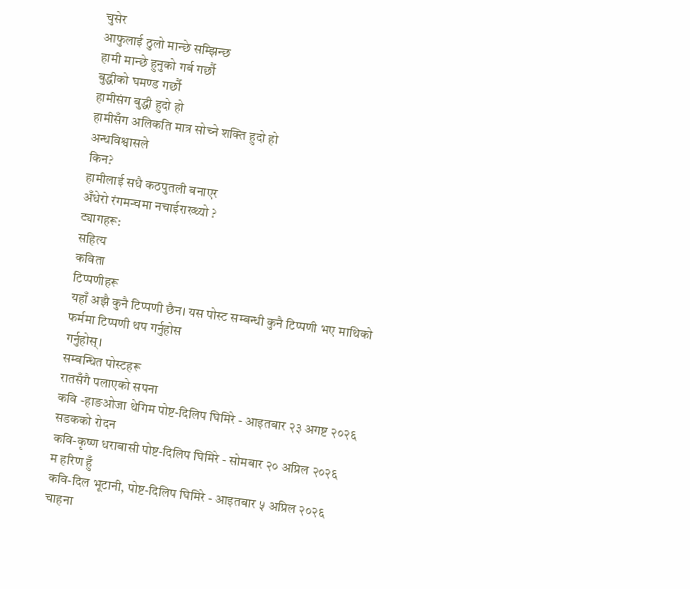चुसेर
आफुलाई ठुलो मान्छे सम्झिन्छ
हामी मान्छे हुनुको गर्ब गर्छौ
बुद्धीको घमण्ड गर्छौ
हामीसंग बुद्धी हुदो हो
हामीसँग अलिकति मात्र सोच्ने शक्ति हुदो हो
अन्धविश्वासले
किन?
हामीलाई सधै कठपुतली बनाएर
अँधेरो रंगमन्चमा नचाईराख्थ्यो ?
ट्यागहरू:
सहित्य
कविता
टिप्पणीहरू
यहाँ अझै कुनै टिप्पणी छैन। यस पोस्ट सम्बन्धी कुनै टिप्पणी भए माथिको फर्ममा टिप्पणी थप गर्नुहोस
गर्नुहोस्।
सम्बन्धित पोस्टहरू
रातसँगै पलाएको सपना
कवि -हाङओजा थेगिम पोष्ट-दिलिप घिमिरे - आइतबार २३ अगष्ट २०२६
सडकको रोदन
कवि-कृष्ण धराबासी पोष्ट-दिलिप घिमिरे - सोमबार २० अप्रिल २०२६
म हरिण हुँ
कवि-दिल भूटानी, पोष्ट-दिलिप घिमिरे - आइतबार ५ अप्रिल २०२६
चाहना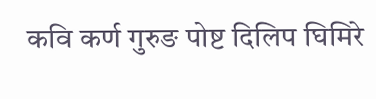कवि कर्ण गुरुङ पोष्ट दिलिप घिमिरे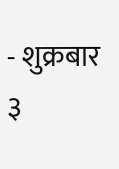- शुक्रबार ३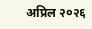अप्रिल २०२६